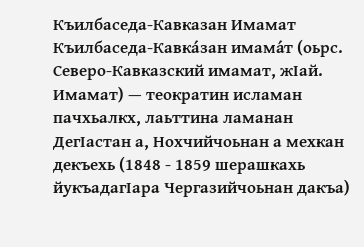Къилбаседа-Кавказан Имамат
Къилбаседа-Кавка́зан имама́т (оьрс. Северо-Кавказский имамат, жӀай. Имамат) — теократин исламан пачхьалкх, лаьттина ламанан ДегӀастан а, Нохчийчоьнан а мехкан декъехь (1848 - 1859 шерашкахь йукъадагӀара Чергазийчоьнан дакъа)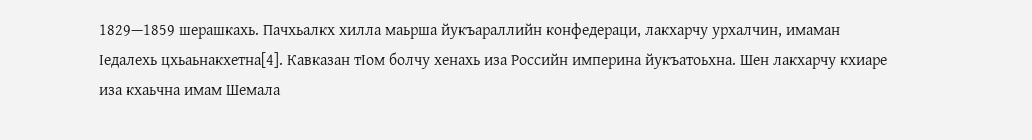1829—1859 шерашкахь. Пачхьалкх хилла маьрша йукъараллийн конфедераци, лакхарчу урхалчин, имаман Ӏедалехь цхьаьнакхетна[4]. Кавказан тӀом болчу хенахь иза Российн империна йукъатоьхна. Шен лакхарчу кхиаре иза кхаьчна имам Шемала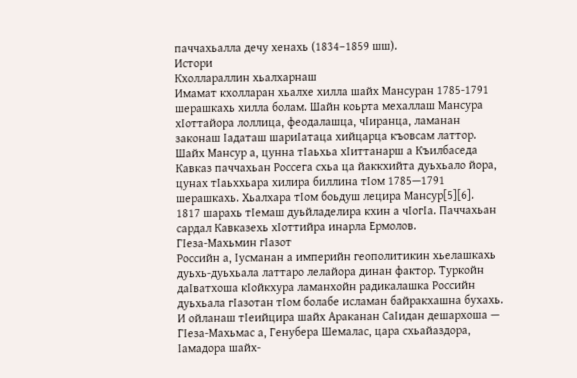паччахьалла дечу хенахь (1834–1859 шш).
Истори
Кхоллараллин хьалхарнаш
Имамат кхолларан хьалхе хилла шайх Мансуран 1785-1791 шерашкахь хилла болам. Шайн коьрта мехаллаш Мансура хӀоттайора лоллица, феодалашца, чӀиранца, ламанан законаш Ӏадаташ шариӀатаца хийцарца къовсам латтор. Шайх Мансур а, цунна тӀаьхьа хӀиттанарш а Къилбаседа Кавказ паччахьан Россега схьа ца йаккхийта дуьхьало йора, цунах тӀаьххьара хилира биллина тӀом 1785—1791 шерашкахь. Хьалхара тӀом боьдуш лецира Мансур[5][6].
1817 шарахь тӀемаш дуьйладелира кхин а чӀогӀа. Паччахьан сардал Кавказехь хӀоттийра инарла Ермолов.
ГӀеза-Махьмин гӀазот
Российн а, Ӏусманан а империйн геополитикин хьелашкахь дуьхь-дуьхьала латтаро лелайора динан фактор. Туркойн даӀватхоша кӀойкхура ламанхойн радикалашка Российн дуьхьала гӀазотан тӀом болабе исламан байракхашна бухахь. И ойланаш тӀеийцира шайх Араканан СаӀидан дешархоша — ГӀеза-Махьмас а, Генубера Шемалас, цара схьайаздора, Ӏамадора шайх-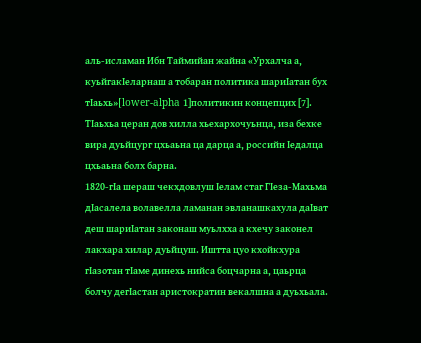аль-исламан Ибн Таймийан жайна «Урхалча а, куьйгакӀеларнаш а тобаран политика шариӀатан бух тӀаьхь»[lower-alpha 1]политикин концепцих [7]. ТӀаьхьа церан дов хилла хьехархочуьнца, иза бехке вира дуьйцург цхьаьна ца дарца а, российн Ӏедалца цхьаьна болх барна.
1820-гӀа шераш чекхдовлуш Ӏелам стаг ГӀеза-Махьма дӀасалела волавелла ламанан эвланашкахула даӀват деш шариӀатан законаш муьлхха а кхечу законел лакхара хилар дуьйцуш. Иштта цуо кхойкхура гӀазотан тӀаме динехь нийса боцчарна а, цаьрца болчу дегӀастан аристократин векалшна а дуьхьала.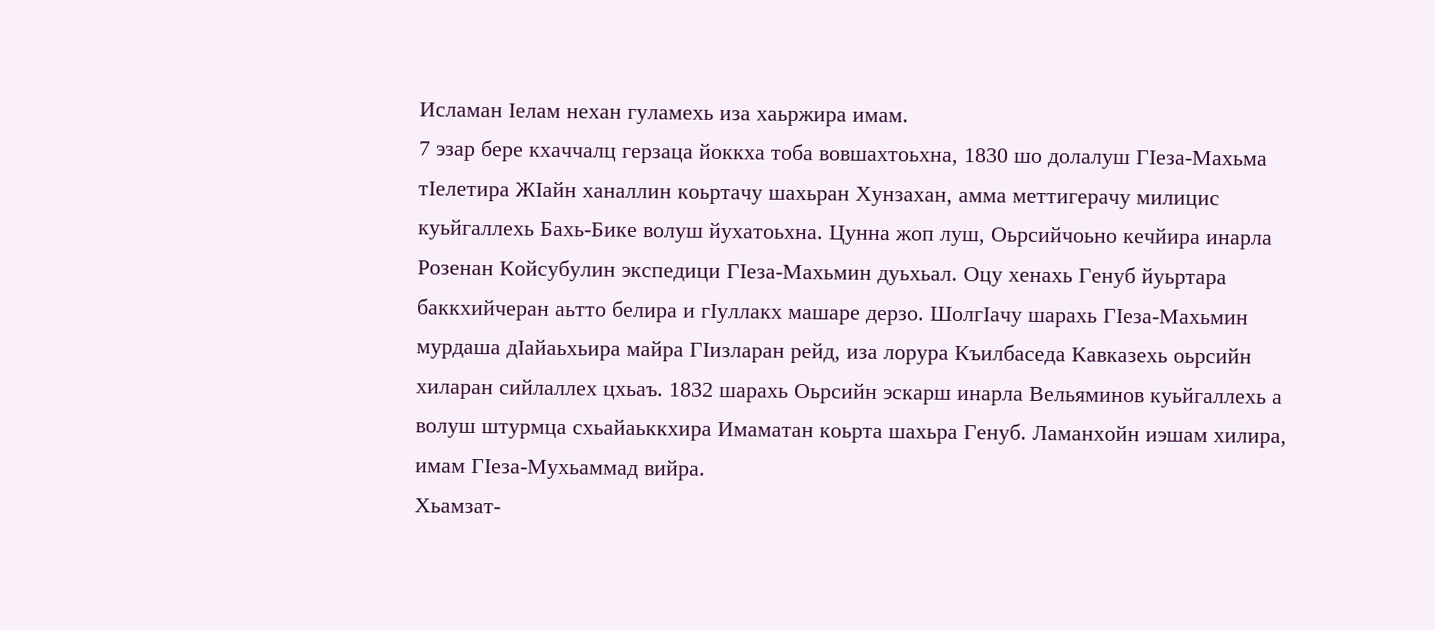Исламан Ӏелам нехан гуламехь иза хаьржира имам.
7 эзар бере кхаччалц герзаца йоккха тоба вовшахтоьхна, 1830 шо долалуш ГӀеза-Махьма тӀелетира ЖӀайн ханаллин коьртачу шахьран Хунзахан, амма меттигерачу милицис куьйгаллехь Бахь-Бике волуш йухатоьхна. Цунна жоп луш, Оьрсийчоьно кечйира инарла Розенан Койсубулин экспедици ГӀеза-Махьмин дуьхьал. Оцу хенахь Генуб йуьртара баккхийчеран аьтто белира и гӀуллакх машаре дерзо. ШолгӀачу шарахь ГӀеза-Махьмин мурдаша дӀайаьхьира майра ГӀизларан рейд, иза лорура Къилбаседа Кавказехь оьрсийн хиларан сийлаллех цхьаъ. 1832 шарахь Оьрсийн эскарш инарла Вельяминов куьйгаллехь а волуш штурмца схьайаьккхира Имаматан коьрта шахьра Генуб. Ламанхойн иэшам хилира, имам ГӀеза-Мухьаммад вийра.
Хьамзат-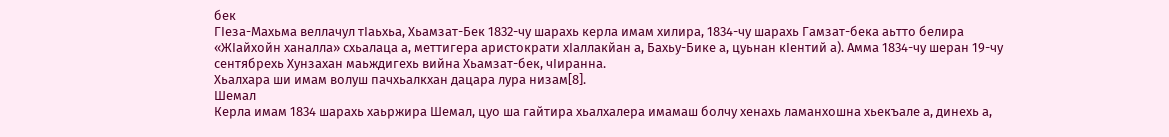бек
ГӀеза-Махьма веллачул тӀаьхьа, Хьамзат-Бек 1832-чу шарахь керла имам хилира, 1834-чу шарахь Гамзат-бека аьтто белира «ЖӀайхойн ханалла» схьалаца а, меттигера аристократи хӀаллакйан а, Бахьу-Бике а, цуьнан кӀентий а). Амма 1834-чу шеран 19-чу сентябрехь Хунзахан маьждигехь вийна Хьамзат-бек, чӀиранна.
Хьалхара ши имам волуш пачхьалкхан дацара лура низам[8].
Шемал
Керла имам 1834 шарахь хаьржира Шемал, цуо ша гайтира хьалхалера имамаш болчу хенахь ламанхошна хьекъале а, динехь а,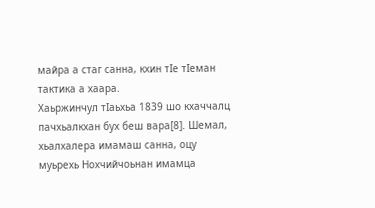майра а стаг санна, кхин тӀе тӀеман тактика а хаара.
Хаьржинчул тӀаьхьа 1839 шо кхаччалц пачхьалкхан бух беш вара[8]. Шемал, хьалхалера имамаш санна, оцу муьрехь Нохчийчоьнан имамца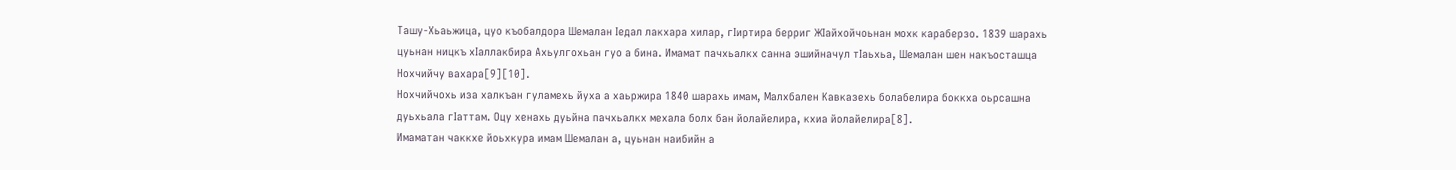Ташу-Хьаьжица, цуо къобалдора Шемалан Ӏедал лакхара хилар, гӀиртира берриг ЖӀайхойчоьнан мохк караберзо. 1839 шарахь цуьнан ницкъ хӀаллакбира Ахьулгохьан гуо а бина. Имамат пачхьалкх санна эшийначул тӀаьхьа, Шемалан шен накъосташца Нохчийчу вахара[9][10].
Нохчийчохь иза халкъан гуламехь йуха а хаьржира 1840 шарахь имам, Малхбален Кавказехь болабелира боккха оьрсашна дуьхьала гӀаттам. Оцу хенахь дуьйна пачхьалкх мехала болх бан йолайелира, кхиа йолайелира[8].
Имаматан чаккхе йоьхкура имам Шемалан а, цуьнан наибийн а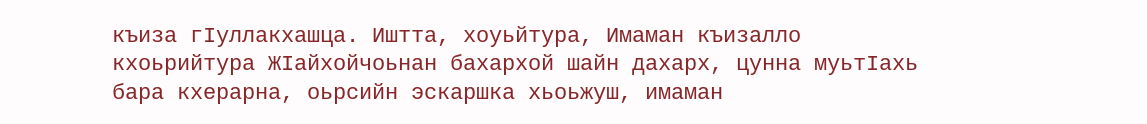къиза гӀуллакхашца. Иштта, хоуьйтура, Имаман къизалло кхоьрийтура ЖӀайхойчоьнан бахархой шайн дахарх, цунна муьтӀахь бара кхерарна, оьрсийн эскаршка хьоьжуш, имаман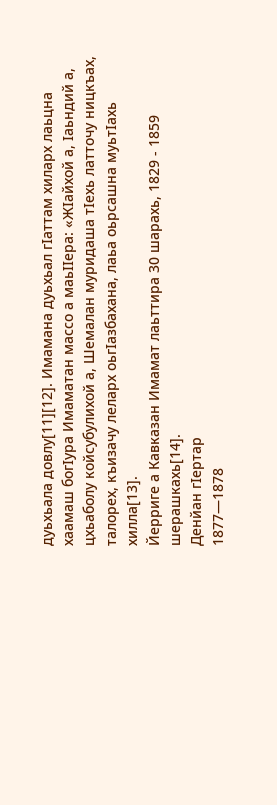дуьхьала довлу[11][12]. Имамана дуьхьал гӀаттам хиларх лаьцна хаамаш богӀура Имаматан массо а маьӀӀера: «ЖӀайхой а, Ӏаьндий а, цхьаболу койсубулихой а, Шемалан муридаша тӀехь латточу ницкъах, талорех, къизачу леларх оьгӀазбахана, лаьа оьрсашна муьтӀахь хилла[13].
Йерриге а Кавказан Имамат лаьттира 30 шарахь, 1829 - 1859 шерашкахь[14].
Денйан гӀертар
1877—1878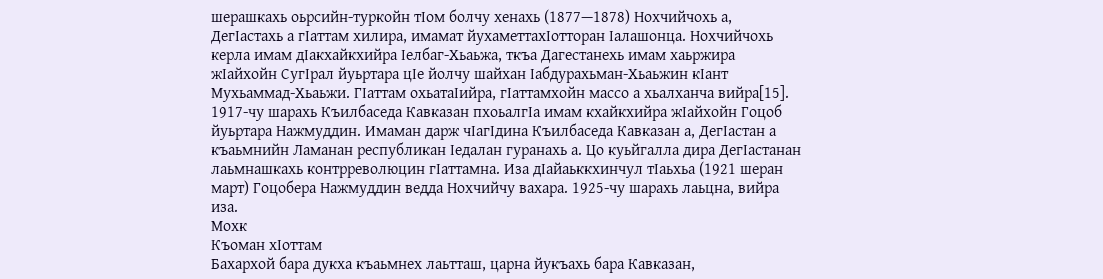шерашкахь оьрсийн-туркойн тӀом болчу хенахь (1877—1878) Нохчийчохь а, ДегӀастахь а гӀаттам хилира, имамат йухаметтахӀотторан Ӏалашонца. Нохчийчохь керла имам дӀакхайкхийра Ӏелбаг-Хьаьжа, ткъа Дагестанехь имам хаьржира жӀайхойн СугӀрал йуьртара цӀе йолчу шайхан Ӏабдурахьман-Хьаьжин кӀант Мухьаммад-Хьаьжи. ГӀаттам охьатаӀийра, гӀаттамхойн массо а хьалханча вийра[15].
1917-чу шарахь Къилбаседа Кавказан пхоьалгӀа имам кхайкхийра жӀайхойн Гоцоб йуьртара Нажмуддин. Имаман дарж чӀагӀдина Къилбаседа Кавказан а, ДегӀастан а къаьмнийн Ламанан республикан Ӏедалан гуранахь а. Цо куьйгалла дира ДегӀастанан лаьмнашкахь контрреволюцин гӀаттамна. Иза дӀайаьккхинчул тӀаьхьа (1921 шеран март) Гоцобера Нажмуддин ведда Нохчийчу вахара. 1925-чу шарахь лаьцна, вийра иза.
Мохк
Къоман хӀоттам
Бахархой бара дукха къаьмнех лаьтташ, царна йукъахь бара Кавказан,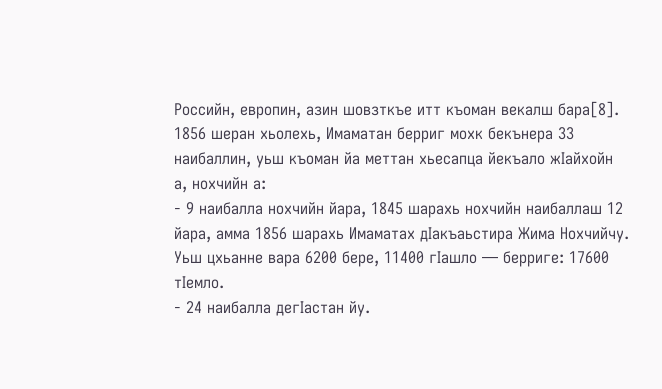Российн, европин, азин шовзткъе итт къоман векалш бара[8].
1856 шеран хьолехь, Имаматан берриг мохк бекънера 33 наибаллин, уьш къоман йа меттан хьесапца йекъало жӀайхойн а, нохчийн а:
- 9 наибалла нохчийн йара, 1845 шарахь нохчийн наибаллаш 12 йара, амма 1856 шарахь Имаматах дӀакъаьстира Жима Нохчийчу. Уьш цхьанне вара 6200 бере, 11400 гӀашло — берриге: 17600 тӀемло.
- 24 наибалла дегӀастан йу.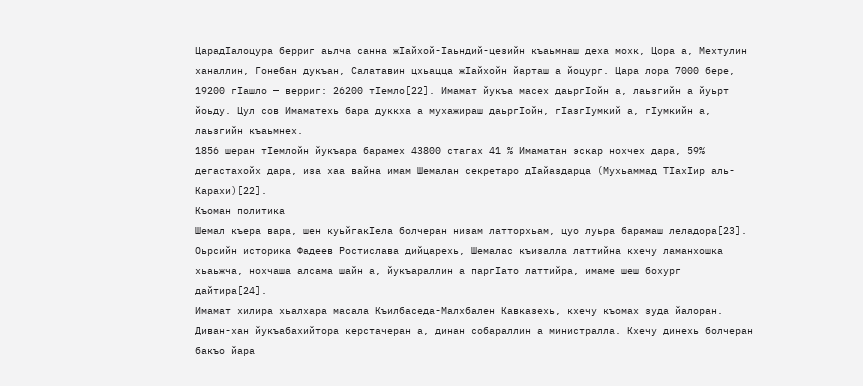ЦарадӀалоцура берриг аьлча санна жӀайхой-Ӏаьндий-цезийн къаьмнаш деха мохк, Цора а, Мехтулин ханаллин, Гонебан дукъан, Салатавин цхьацца жӀайхойн йарташ а йоцург. Цара лора 7000 бере, 19200 гӀашло — верриг: 26200 тӀемло[22]. Имамат йукъа масех даьргӀойн а, лаьзгийн а йуьрт йоьду. Цул сов Имаматехь бара дуккха а мухажираш даьргӀойн, гӀазгӀумкий а, гӀумкийн а, лаьзгийн къаьмнех.
1856 шеран тӀемлойн йукъара барамех 43800 стагах 41 % Имаматан эскар нохчех дара, 59% дегастахойх дара, иза хаа вайна имам Шемалан секретаро дӀайаздарца (Мухьаммад ТӀахӀир аль-Карахи)[22].
Къоман политика
Шемал къера вара, шен куьйгакӀела болчеран низам латторхьам, цуо луьра барамаш леладора[23]. Оьрсийн историка Фадеев Ростислава дийцарехь, Шемалас къизалла латтийна кхечу ламанхошка хьаьжча, нохчаша алсама шайн а, йукъараллин а паргӀато латтийра, имаме шеш бохург дайтира[24].
Имамат хилира хьалхара масала Къилбаседа-Малхбален Кавказехь, кхечу къомах зуда йалоран. Диван-хан йукъабахийтора керстачеран а, динан собараллин а министралла. Кхечу динехь болчеран бакъо йара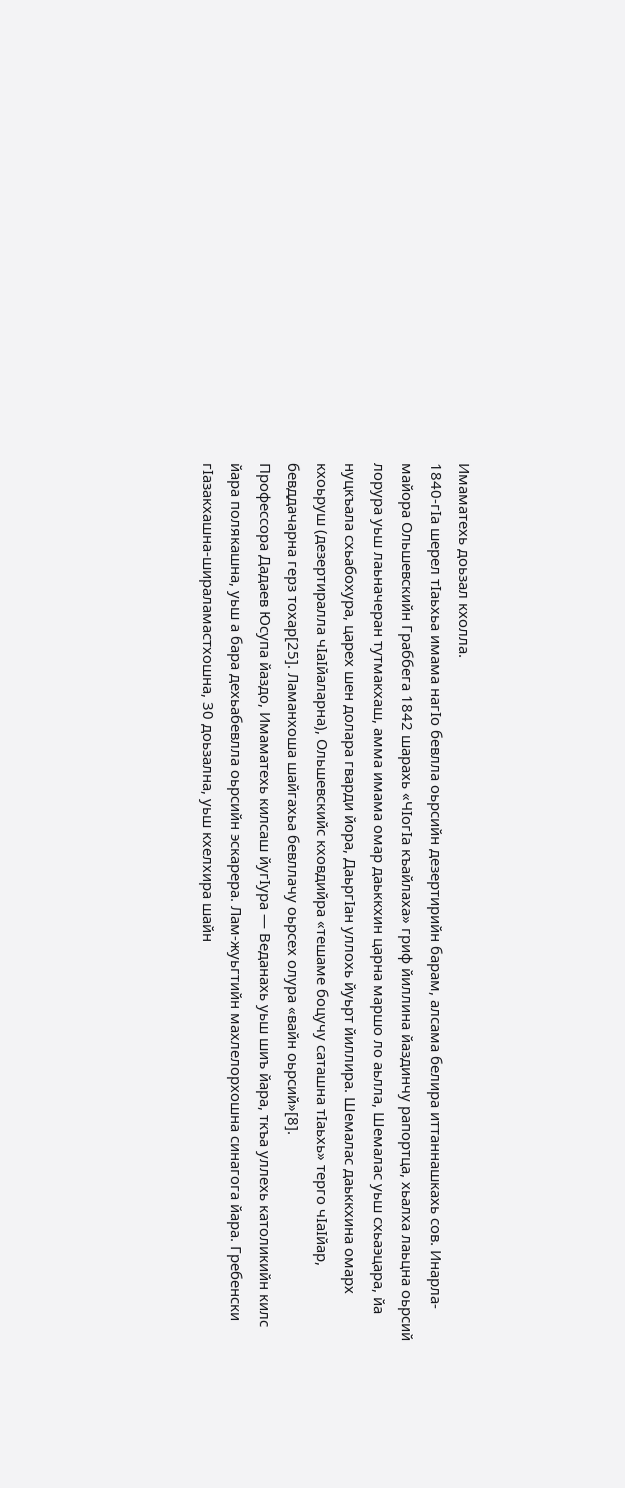Имаматехь доьзал кхолла.
1840-гӀа шерел тӀаьхьа имама нагӀо бевлла оьрсийн дезертирийн барам, алсама белира иттаннашкахь сов. Инарла-майора Ольшевскийн Граббега 1842 шарахь «ЧӀогӀа къайлаха» гриф йиллина йаздинчу рапортца, хьалха лаьцна оьрсий лорура уьш лаьначеран тутмакхаш, амма имама омар даьккхин царна маршо ло аьлла, Шемалас уьш схьаэцара, йа нуцкъала схьабохура, царех шен долара гварди йора, ДаьргӀан уллохь йуьрт йиллира. Шемалас даьккхина омарх кхоьруш (дезертиралла чӀаӀйаларна), Ольшевскийс кховдийра «тешаме боцучу саташна тӀаьхь» терго чӀаӀйар, бевддачарна герз тохар[25]. Ламанхоша шайгахьа бевллачу оьрсех олура «вайн оьрсий»[8].
Профессора Дадаев Юсупа йаздо, Имаматехь килсаш йугӀура — Веданахь уьш шиъ йара, ткъа уллехь католикийн килс йара полякашна, уьш а бара дехьабевлла оьрсийн эскарера. Лам-жуьгтийн махлелорхошна синагога йара. Гребенски гӀазакхашна-шираламастхошна, 30 доьзална, уьш кхелхира шайн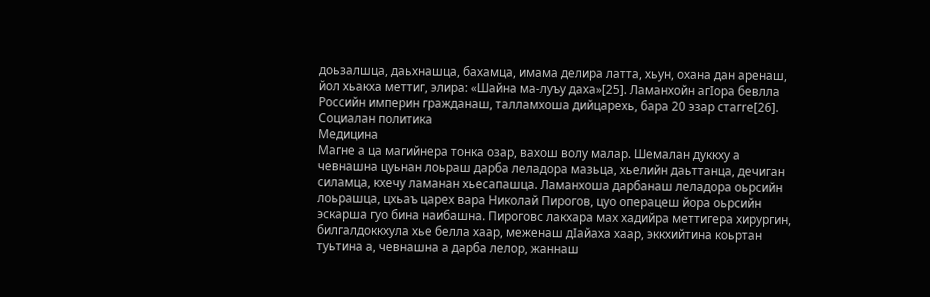доьзалшца, даьхнашца, бахамца, имама делира латта, хьун, охана дан аренаш, йол хьакха меттиг, элира: «Шайна ма-луъу даха»[25]. Ламанхойн агӀора бевлла Российн империн гражданаш, талламхоша дийцарехь, бара 20 эзар стагre[26].
Социалан политика
Медицина
Магне а ца магийнера тонка озар, вахош волу малар. Шемалан дуккху а чевнашна цуьнан лоьраш дарба леладора мазьца, хьелийн даьттанца, дечиган силамца, кхечу ламанан хьесапашца. Ламанхоша дарбанаш леладора оьрсийн лоьрашца, цхьаъ царех вара Николай Пирогов, цуо операцеш йора оьрсийн эскарша гуо бина наибашна. Пироговс лакхара мах хадийра меттигера хирургин, билгалдоккхула хье белла хаар, меженаш дӀайаха хаар, эккхийтина коьртан туьтина а, чевнашна а дарба лелор, жаннаш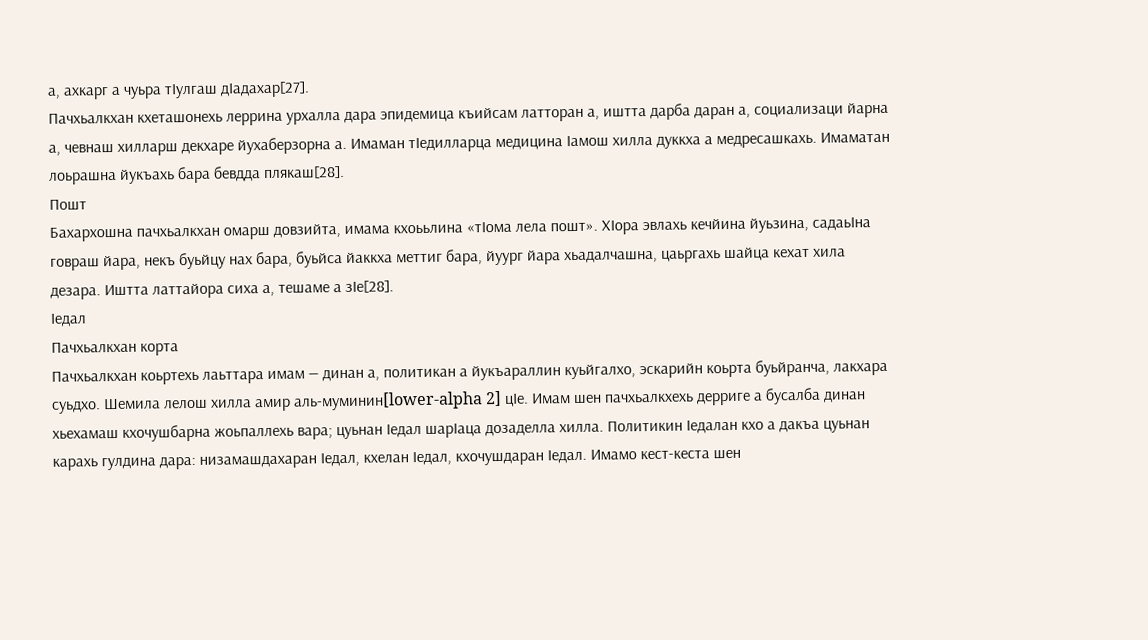а, ахкарг а чуьра тӀулгаш дӀадахар[27].
Пачхьалкхан кхеташонехь леррина урхалла дара эпидемица къийсам латторан а, иштта дарба даран а, социализаци йарна а, чевнаш хилларш декхаре йухаберзорна а. Имаман тӀедилларца медицина Ӏамош хилла дуккха а медресашкахь. Имаматан лоьрашна йукъахь бара бевдда плякаш[28].
Пошт
Бахархошна пачхьалкхан омарш довзийта, имама кхоььлина «тӀома лела пошт». ХӀора эвлахь кечйина йуьзина, садаьӀна говраш йара, некъ буьйцу нах бара, буьйса йаккха меттиг бара, йуург йара хьадалчашна, цаьргахь шайца кехат хила дезара. Иштта латтайора сиха а, тешаме а зӀе[28].
Ӏедал
Пачхьалкхан корта
Пачхьалкхан коьртехь лаьттара имам — динан а, политикан а йукъараллин куьйгалхо, эскарийн коьрта буьйранча, лакхара суьдхо. Шемила лелош хилла амир аль-муминин[lower-alpha 2] цӀе. Имам шен пачхьалкхехь дерриге а бусалба динан хьехамаш кхочушбарна жоьпаллехь вара; цуьнан Ӏедал шарӀаца дозаделла хилла. Политикин Ӏедалан кхо а дакъа цуьнан карахь гулдина дара: низамашдахаран Ӏедал, кхелан Ӏедал, кхочушдаран Ӏедал. Имамо кест-кеста шен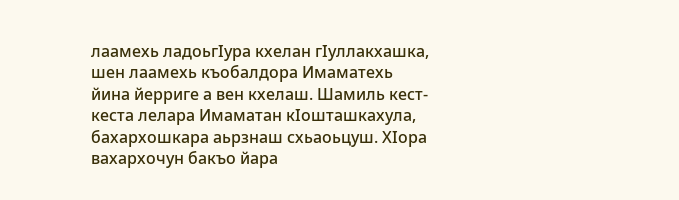лаамехь ладоьгӀура кхелан гӀуллакхашка, шен лаамехь къобалдора Имаматехь йина йерриге а вен кхелаш. Шамиль кест-кеста лелара Имаматан кӀошташкахула, бахархошкара аьрзнаш схьаоьцуш. ХӀора вахархочун бакъо йара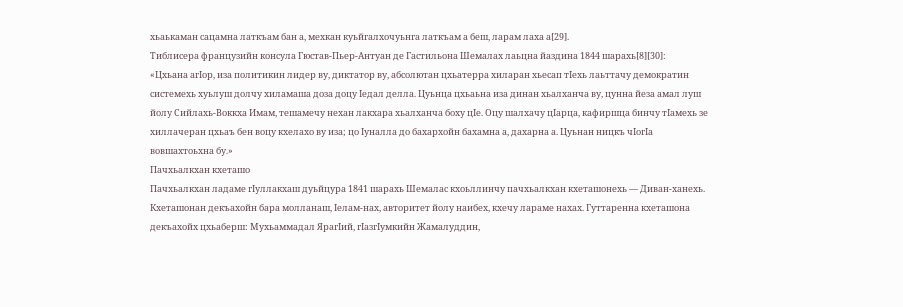хьаькаман сацамна латкъам бан а, мехкан куьйгалхочуьнга латкъам а беш, ларам лаха а[29].
Тиблисера французийн консула Гюстав-Пьер-Антуан де Гастильона Шемалах лаьцна йаздина 1844 шарахь[8][30]:
«Цхьана агӀор, иза политикин лидер ву, диктатор ву, абсолютан цхьатерра хиларан хьесап тӀехь лаьттачу демократин системехь хуьлуш долчу хиламаша доза доцу Ӏедал делла. Цуьнца цхьаьна иза динан хьалханча ву, цунна йеза амал луш йолу Сийлахь-Воккха Имам, тешамечу нехан лакхара хьалханча боху цӀе. Оцу шалхачу цӀарца, кафиршца бинчу тӀамехь зе хиллачеран цхьаъ бен воцу кхелахо ву иза; цо Ӏуналла до бахархойн бахамна а, дахарна а. Цуьнан ницкъ чӀогӀа вовшахтоьхна бу.»
Пачхьалкхан кхеташо
Пачхьалкхан ладаме гӀуллакхаш дуьйцура 1841 шарахь Шемалас кхоьллинчу пачхьалкхан кхеташонехь — Диван-ханехь. Кхеташонан декъахойн бара молланаш, Ӏелам-нах, авторитет йолу наибех, кхечу лараме нахах. Гуттаренна кхеташона декъахойх цхьаберш: Мухьаммадал ЯрагӀий, гӀазгӀумкийн Жамалуддин,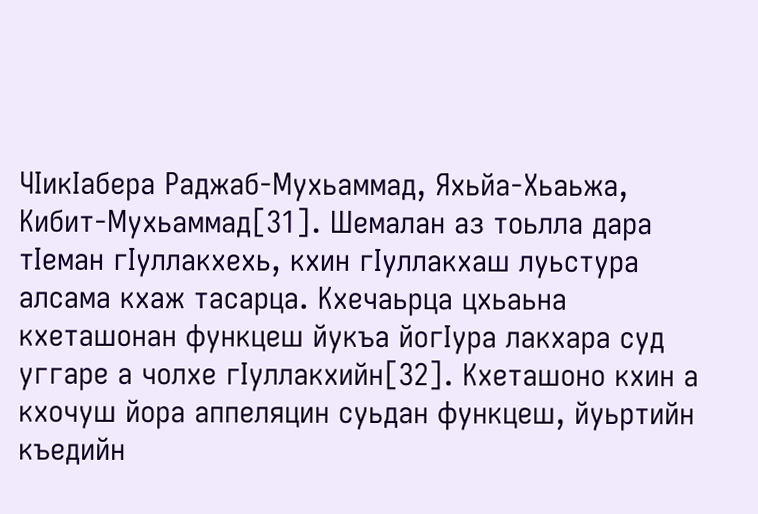ЧӀикӀабера Раджаб-Мухьаммад, Яхьйа-Хьаьжа, Кибит-Мухьаммад[31]. Шемалан аз тоьлла дара тӀеман гӀуллакхехь, кхин гӀуллакхаш луьстура алсама кхаж тасарца. Кхечаьрца цхьаьна кхеташонан функцеш йукъа йогӀура лакхара суд уггаре а чолхе гӀуллакхийн[32]. Кхеташоно кхин а кхочуш йора аппеляцин суьдан функцеш, йуьртийн къедийн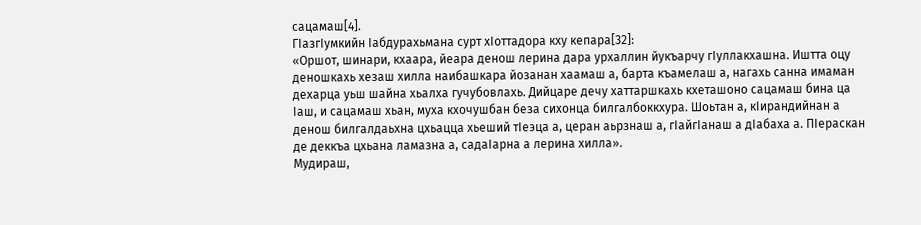сацамаш[4].
ГӀазгӀумкийн Ӏабдурахьмана сурт хӀоттадора кху кепара[32]:
«Оршот, шинари, кхаара, йеара денош лерина дара урхаллин йукъарчу гӀуллакхашна. Иштта оцу деношкахь хезаш хилла наибашкара йозанан хаамаш а, барта къамелаш а, нагахь санна имаман дехарца уьш шайна хьалха гучубовлахь. Дийцаре дечу хаттаршкахь кхеташоно сацамаш бина ца Ӏаш, и сацамаш хьан, муха кхочушбан беза сихонца билгалбоккхура. Шоьтан а, кӀирандийнан а денош билгалдаьхна цхьацца хьеший тӀеэца а, церан аьрзнаш а, гӀайгӀанаш а дӀабаха а. ПӀераскан де деккъа цхьана ламазна а, садаӀарна а лерина хилла».
Мудираш,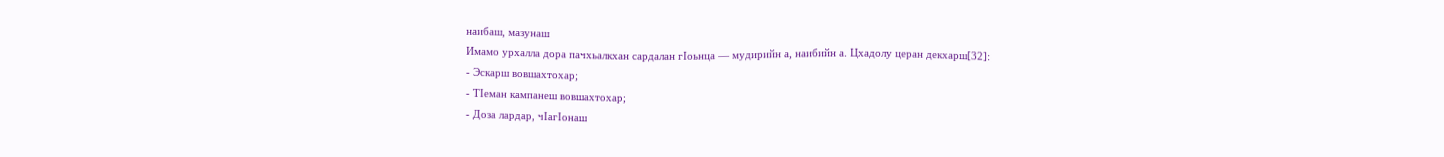наибаш, мазунаш
Имамо урхалла дора пачхьалкхан сардалан гӀоьнца — мудирийн а, наибийн а. Цхадолу церан декхарш[32]:
- Эскарш вовшахтохар;
- ТӀеман кампанеш вовшахтохар;
- Доза лардар, чӀагӀонаш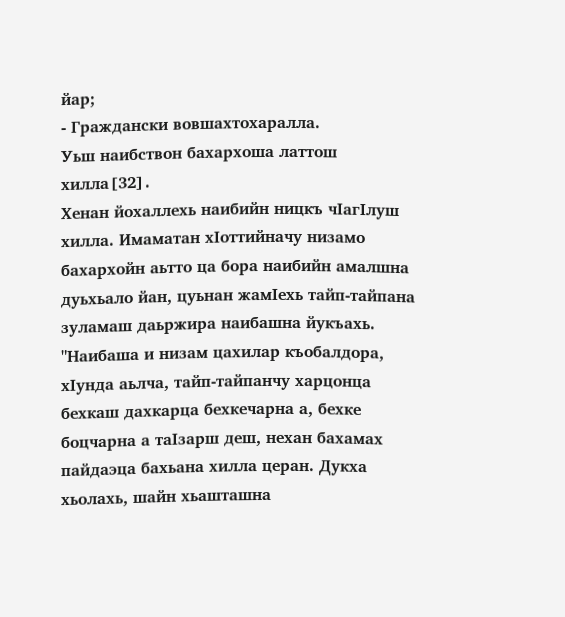йар;
- Граждански вовшахтохаралла.
Уьш наибствон бахархоша латтош хилла[32].
Хенан йохаллехь наибийн ницкъ чӀагӀлуш хилла. Имаматан хӀоттийначу низамо бахархойн аьтто ца бора наибийн амалшна дуьхьало йан, цуьнан жамӀехь тайп-тайпана зуламаш даьржира наибашна йукъахь.
"Наибаша и низам цахилар къобалдора, хӀунда аьлча, тайп-тайпанчу харцонца бехкаш дахкарца бехкечарна а, бехке боцчарна а таӀзарш деш, нехан бахамах пайдаэца бахьана хилла церан. Дукха хьолахь, шайн хьашташна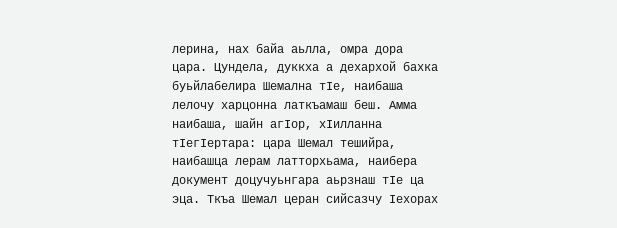лерина, нах байа аьлла, омра дора цара. Цундела, дуккха а дехархой бахка буьйлабелира Шемална тӀе, наибаша лелочу харцонна латкъамаш беш. Амма наибаша, шайн агӀор, хӀилланна тӀегӀертара: цара Шемал тешийра, наибашца лерам латторхьама, наибера документ доцучуьнгара аьрзнаш тӀе ца эца. Ткъа Шемал церан сийсазчу Ӏехорах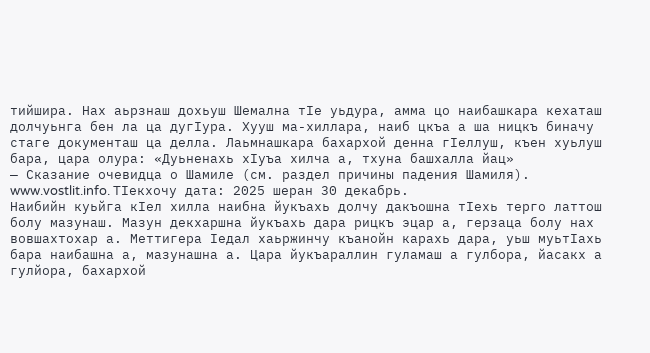тийшира. Нах аьрзнаш дохьуш Шемална тӀе уьдура, амма цо наибашкара кехаташ долчуьнга бен ла ца дугӀура. Хууш ма-хиллара, наиб цкъа а ша ницкъ биначу стаге документаш ца делла. Лаьмнашкара бахархой денна гӀеллуш, къен хуьлуш бара, цара олура: «Дуьненахь хӀуъа хилча а, тхуна башхалла йац»
— Сказание очевидца о Шамиле (см. раздел причины падения Шамиля). www.vostlit.info. ТӀекхочу дата: 2025 шеран 30 декабрь.
Наибийн куьйга кӀел хилла наибна йукъахь долчу дакъошна тӀехь терго латтош болу мазунаш. Мазун декхаршна йукъахь дара рицкъ эцар а, герзаца болу нах вовшахтохар а. Меттигера Ӏедал хаьржинчу къанойн карахь дара, уьш муьтӀахь бара наибашна а, мазунашна а. Цара йукъараллин гуламаш а гулбора, йасакх а гулйора, бахархой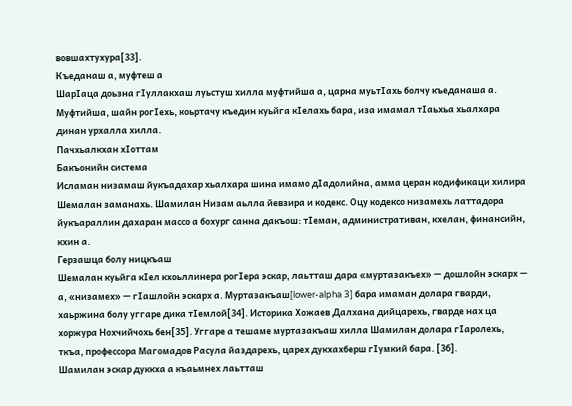вовшахтухура[33].
Къеданаш а, муфтеш а
ШарӀаца доьзна гӀуллакхаш луьстуш хилла муфтийша а, царна муьтӀахь болчу къеданаша а. Муфтийша, шайн рогӀехь, коьртачу къедин куьйга кӀелахь бара, иза имамал тӀаьхьа хьалхара динан урхалла хилла.
Пачхьалкхан хӀоттам
Бакъонийн система
Исламан низамаш йукъадахар хьалхара шина имамо дӀадолийна, амма церан кодификаци хилира Шемалан заманахь. Шамилан Низам аьлла йевзира и кодекс. Оцу кодексо низамехь латтадора йукъараллин дахаран массо а бохург санна дакъош: тӀеман, административан, кхелан, финансийн, кхин а.
Герзашца болу ницкъаш
Шемалан куьйга кӀел кхоьллинера рогӀера эскар, лаьтташ дара «муртазакъех» — дошлойн эскарх — а, «низамех» — гӀашлойн эскарх а. Муртазакъаш[lower-alpha 3] бара имаман долара гварди, хаьржина болу уггаре дика тӀемлой[34]. Историка Хожаев Далхана дийцарехь, гварде нах ца хоржура Нохчийчохь бен[35]. Уггаре а тешаме муртазакъаш хилла Шамилан долара гӀаролехь, ткъа, профессора Магомадов Расула йаздарехь, царех дукхахберш гӀумкий бара. [36].
Шамилан эскар дуккха а къаьмнех лаьтташ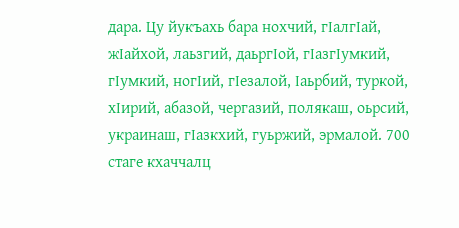дара. Цу йукъахь бара нохчий, гӀалгӀай, жӀайхой, лаьзгий, даьргӀой, гӀазгӀумкий, гӀумкий, ногӀий, гӀезалой, Ӏаьрбий, туркой, хӀирий, абазой, чергазий, полякаш, оьрсий, украинаш, гӀазкхий, гуьржий, эрмалой. 700 стаге кхаччалц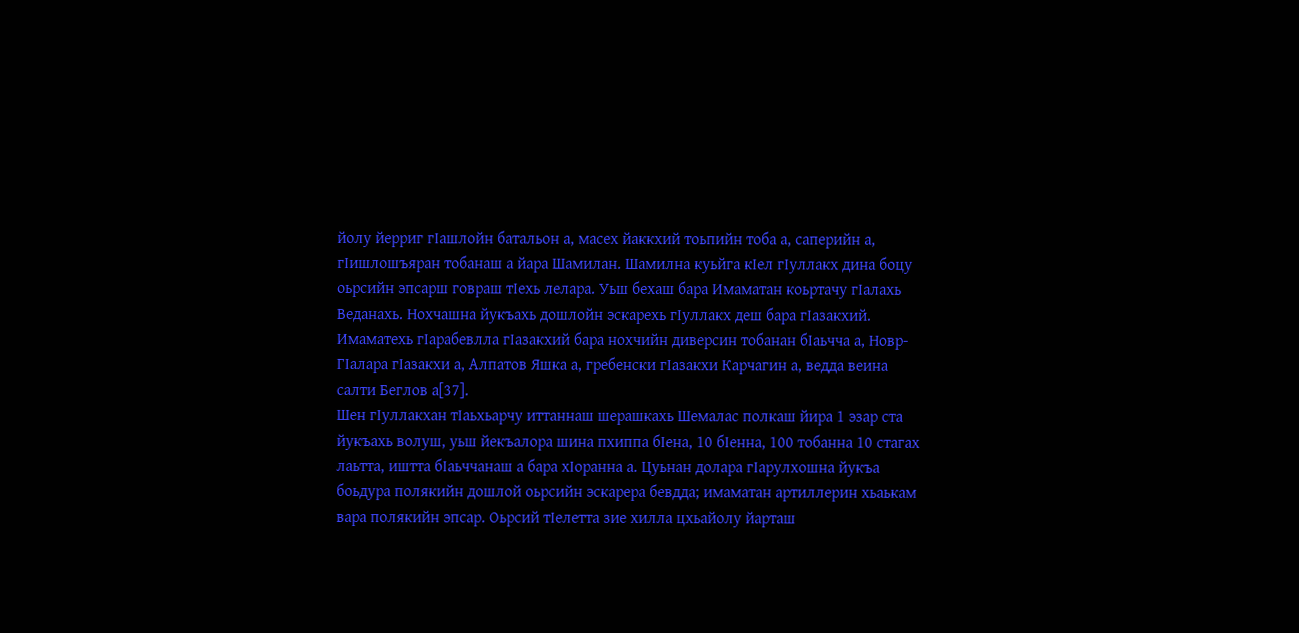йолу йерриг гӀашлойн батальон а, масех йаккхий тоьпийн тоба а, саперийн а, гӀишлошъяран тобанаш а йара Шамилан. Шамилна куьйга кӀел гӀуллакх дина боцу оьрсийн эпсарш говраш тӀехь лелара. Уьш бехаш бара Имаматан коьртачу гӀалахь Веданахь. Нохчашна йукъахь дошлойн эскарехь гӀуллакх деш бара гӀазакхий. Имаматехь гӀарабевлла гӀазакхий бара нохчийн диверсин тобанан бӀаьчча а, Новр-ГӀалара гӀазакхи а, Алпатов Яшка а, гребенски гӀазакхи Карчагин а, ведда веина салти Беглов а[37].
Шен гӀуллакхан тӀаьхьарчу иттаннаш шерашкахь Шемалас полкаш йира 1 эзар ста йукъахь волуш, уьш йекъалора шина пхиппа бӀена, 10 бӀенна, 100 тобанна 10 стагах лаьтта, иштта бӀаьччанаш а бара хӀоранна а. Цуьнан долара гӀарулхошна йукъа боьдура полякийн дошлой оьрсийн эскарера бевдда; имаматан артиллерин хьаькам вара полякийн эпсар. Оьрсий тӀелетта зие хилла цхьайолу йарташ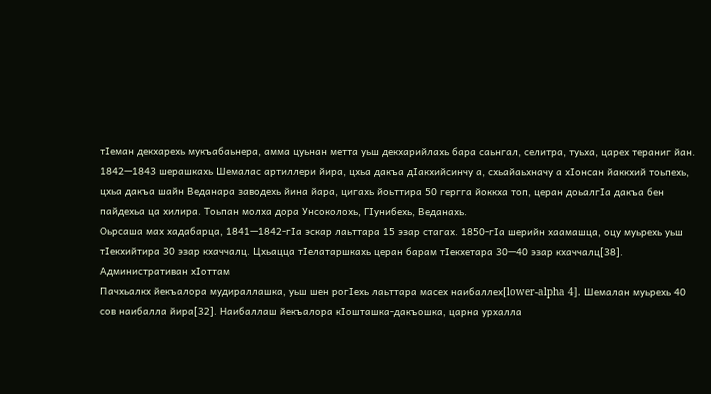тӀеман декхарехь мукъабаьнера, амма цуьнан метта уьш декхарийлахь бара саьнгал, селитра, туьха, царех тераниг йан. 1842—1843 шерашкахь Шемалас артиллери йира, цхьа дакъа дӀакхийсинчу а, схьайаьхначу а хӀонсан йаккхий тоьпехь, цхьа дакъа шайн Веданара заводехь йина йара, цигахь йоьттира 50 гергга йоккха топ, церан доьалгӀа дакъа бен пайдехьа ца хилира. Тоьпан молха дора Унсоколохь, ГӀунибехь, Веданахь.
Оьрсаша мах хадабарца, 1841—1842-гӀа эскар лаьттара 15 эзар стагах. 1850-гӀа шерийн хаамашца, оцу муьрехь уьш тӀекхийтира 30 эзар кхаччалц. Цхьацца тӀелатаршкахь церан барам тӀекхетара 30—40 эзар кхаччалц[38].
Административан хӀоттам
Пачхьалкх йекъалора мудираллашка, уьш шен рогӀехь лаьттара масех наибаллех[lower-alpha 4]. Шемалан муьрехь 40 сов наибалла йира[32]. Наибаллаш йекъалора кӀошташка-дакъошка, царна урхалла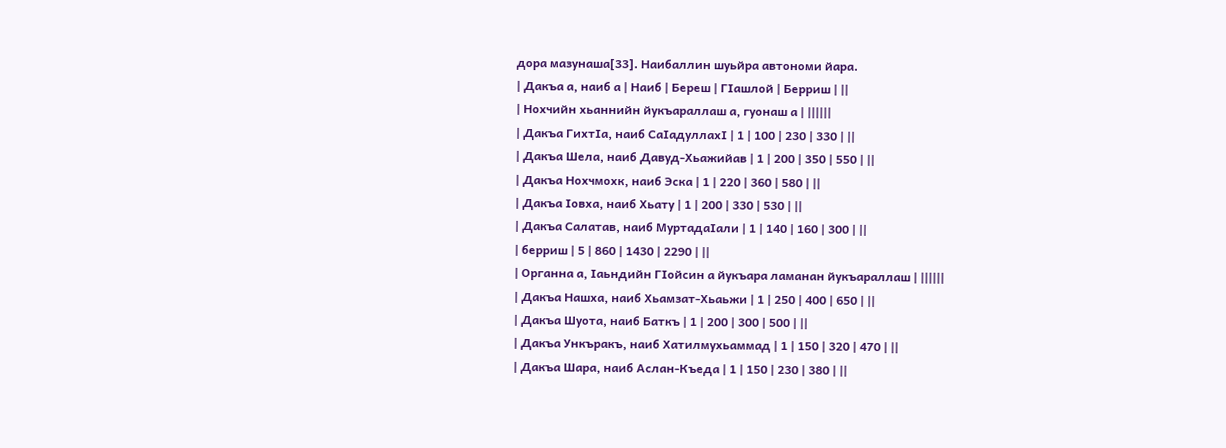дора мазунаша[33]. Наибаллин шуьйра автономи йара.
| Дакъа а, наиб а | Наиб | Береш | ГӀашлой | Берриш | ||
| Нохчийн хьаннийн йукъараллаш а, гуонаш а | ||||||
| Дакъа ГихтӀа, наиб СаӀадуллахӀ | 1 | 100 | 230 | 330 | ||
| Дакъа Шела, наиб Давуд-Хьажийав | 1 | 200 | 350 | 550 | ||
| Дакъа Нохчмохк, наиб Эска | 1 | 220 | 360 | 580 | ||
| Дакъа Ӏовха, наиб Хьату | 1 | 200 | 330 | 530 | ||
| Дакъа Салатав, наиб МуртадаӀали | 1 | 140 | 160 | 300 | ||
| берриш | 5 | 860 | 1430 | 2290 | ||
| Органна а, Ӏаьндийн ГӀойсин а йукъара ламанан йукъараллаш | ||||||
| Дакъа Нашха, наиб Хьамзат-Хьаьжи | 1 | 250 | 400 | 650 | ||
| Дакъа Шуота, наиб Баткъ | 1 | 200 | 300 | 500 | ||
| Дакъа Ункъракъ, наиб Хатилмухьаммад | 1 | 150 | 320 | 470 | ||
| Дакъа Шара, наиб Аслан-Къеда | 1 | 150 | 230 | 380 | ||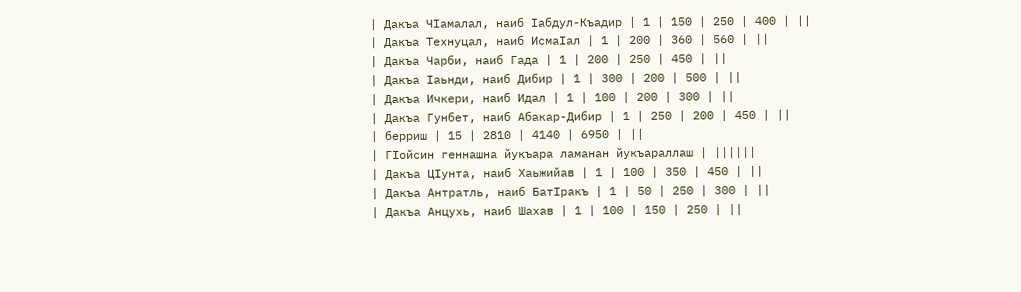| Дакъа ЧӀамалал, наиб Ӏабдул-Къадир | 1 | 150 | 250 | 400 | ||
| Дакъа Технуцал, наиб ИсмаӀал | 1 | 200 | 360 | 560 | ||
| Дакъа Чарби, наиб Гада | 1 | 200 | 250 | 450 | ||
| Дакъа Ӏаьнди, наиб Дибир | 1 | 300 | 200 | 500 | ||
| Дакъа Ичкери, наиб Идал | 1 | 100 | 200 | 300 | ||
| Дакъа Гунбет, наиб Абакар-Дибир | 1 | 250 | 200 | 450 | ||
| берриш | 15 | 2810 | 4140 | 6950 | ||
| ГӀойсин геннашна йукъара ламанан йукъараллаш | ||||||
| Дакъа ЦӀунта, наиб Хаьжийав | 1 | 100 | 350 | 450 | ||
| Дакъа Антратль, наиб БатӀракъ | 1 | 50 | 250 | 300 | ||
| Дакъа Анцухь, наиб Шахав | 1 | 100 | 150 | 250 | ||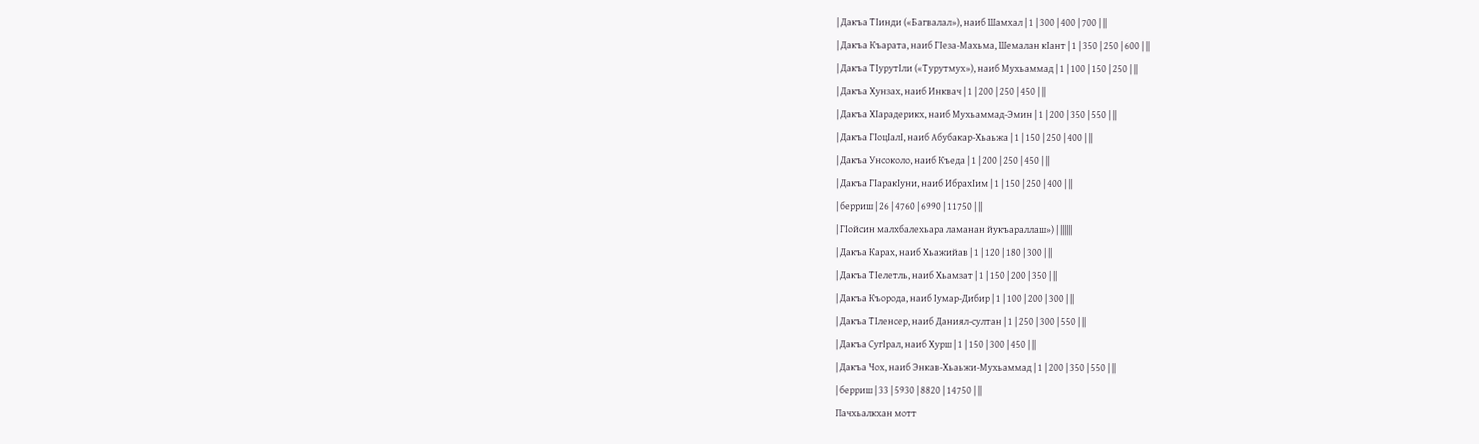| Дакъа ТӀинди («Багвалал»), наиб Шамхал | 1 | 300 | 400 | 700 | ||
| Дакъа Къарата, наиб ГӀеза-Махьма, Шемалан кӀант | 1 | 350 | 250 | 600 | ||
| Дакъа ТӀурутӀли («Турутмух»), наиб Мухьаммад | 1 | 100 | 150 | 250 | ||
| Дакъа Хунзах, наиб Инквач | 1 | 200 | 250 | 450 | ||
| Дакъа ХӀарадерикх, наиб Мухьаммад-Эмин | 1 | 200 | 350 | 550 | ||
| Дакъа ГӀоцӀалӀ, наиб Абубакар-Хьаьжа | 1 | 150 | 250 | 400 | ||
| Дакъа Унсоколо, наиб Къеда | 1 | 200 | 250 | 450 | ||
| Дакъа ГӀаракӀуни, наиб ИбрахӀим | 1 | 150 | 250 | 400 | ||
| берриш | 26 | 4760 | 6990 | 11750 | ||
| ГӀойсин малхбалехьара ламанан йукъараллаш») | ||||||
| Дакъа Карах, наиб Хьажийав | 1 | 120 | 180 | 300 | ||
| Дакъа ТӀелетль, наиб Хьамзат | 1 | 150 | 200 | 350 | ||
| Дакъа Къорода, наиб Ӏумар-Дибир | 1 | 100 | 200 | 300 | ||
| Дакъа ТӀленсер, наиб Даниял-султан | 1 | 250 | 300 | 550 | ||
| Дакъа СугӀрал, наиб Хурш | 1 | 150 | 300 | 450 | ||
| Дакъа Чох, наиб Энкав-Хьаьжи-Мухьаммад | 1 | 200 | 350 | 550 | ||
| берриш | 33 | 5930 | 8820 | 14750 | ||
Пачхьалкхан мотт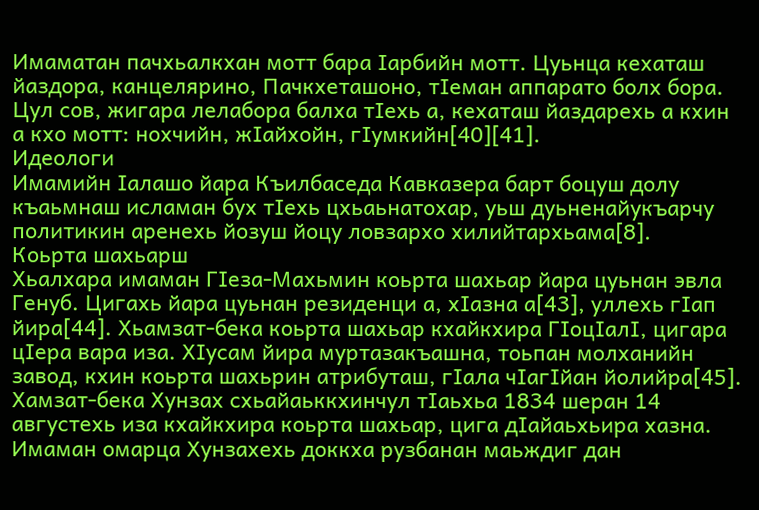Имаматан пачхьалкхан мотт бара Ӏарбийн мотт. Цуьнца кехаташ йаздора, канцелярино, Пачкхеташоно, тӀеман аппарато болх бора. Цул сов, жигара лелабора балха тӀехь а, кехаташ йаздарехь а кхин а кхо мотт: нохчийн, жӀайхойн, гӀумкийн[40][41].
Идеологи
Имамийн Ӏалашо йара Къилбаседа Кавказера барт боцуш долу къаьмнаш исламан бух тӀехь цхьаьнатохар, уьш дуьненайукъарчу политикин аренехь йозуш йоцу ловзархо хилийтархьама[8].
Коьрта шахьарш
Хьалхара имаман ГӀеза-Махьмин коьрта шахьар йара цуьнан эвла Генуб. Цигахь йара цуьнан резиденци а, хӀазна а[43], уллехь гӀап йира[44]. Хьамзат-бека коьрта шахьар кхайкхира ГӀоцӀалӀ, цигара цӀера вара иза. ХӀусам йира муртазакъашна, тоьпан молханийн завод, кхин коьрта шахьрин атрибуташ, гӀала чӀагӀйан йолийра[45]. Хамзат-бека Хунзах схьайаьккхинчул тӀаьхьа 1834 шеран 14 августехь иза кхайкхира коьрта шахьар, цига дӀайаьхьира хазна. Имаман омарца Хунзахехь доккха рузбанан маьждиг дан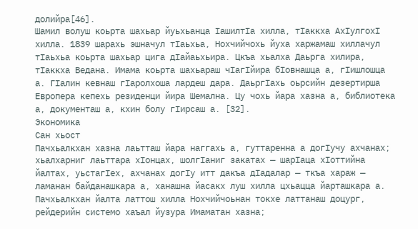долийра[46].
Шамил волуш коьрта шахьар йуьхьанца ӀашилтӀа хилла, тӀаккха АхӀулгохӀ хилла. 1839 шарахь эшначул тӀаьхьа, Нохчийчохь йуха харжамаш хиллачул тӀаьхьа коьрта шахьар цига дӀайаьхьира. Цкъа хьалха Даьрга хилира, тӀаккха Ведана. Имама коьрта шахьараш чӀагӀйира бӀовнашца а, гӀишлошца а. ГӀалин кевнаш гӀаролхоша лардеш дара. ДаьргӀахь оьрсийн дезертирша Европера кепехь резиденци йира Шемална. Цу чохь йара хазна а, библиотека а, документаш а, кхин болу гӀирсаш а. [32].
Экономика
Сан хьост
Пачхьалкхан хазна лаьтташ йара наггахь а, гуттаренна а догӀучу ахчанах; хьалхарниг лаьттара хӀонцах, шолгӀаниг закатах — шарӀаца хӀоттийна йалтах, уьстагӀех, ахчанах догӀу итт дакъа дӀадалар — ткъа хараж — ламанан байданашкара а, ханашна йасакх луш хилла цхьацца йарташкара а. Пачхьалкхан йалта латтош хилла Нохчийчоьнан токхе латтанаш доцург, рейдерийн системо хаъал йузура Имаматан хазна;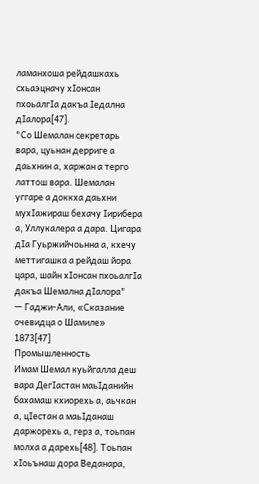ламанхоша рейдашкахь схьаэцначу хӀонсан пхоьалгӀа дакъа Ӏедална дӀалора[47].
"Со Шемалан секретарь вара, цуьнан дерриге а даьхнин а, харжан а терго латтош вара. Шемалан уггаре а доккха даьхни мухӀажираш бехачу Ӏирибера а, Уллукалера а дара. Цигара дӀа Гуьржийчоьнна а, кхечу меттигашка а рейдаш йора цара, шайн хӀонсан пхоьалгӀа дакъа Шемална дӀалора"
— Гаджи-Али, «Сказание очевидца о Шамиле» 1873[47]
Промышленность
Имам Шемал куьйгалла деш вара ДегӀастан маьӀданийн бахамаш кхиорехь а, аьчкан а, цӀестан а маьӀданаш даржорехь а, герз а, тоьпан молха а дарехь[48]. Тоьпан хӀоьънаш дора Веданара,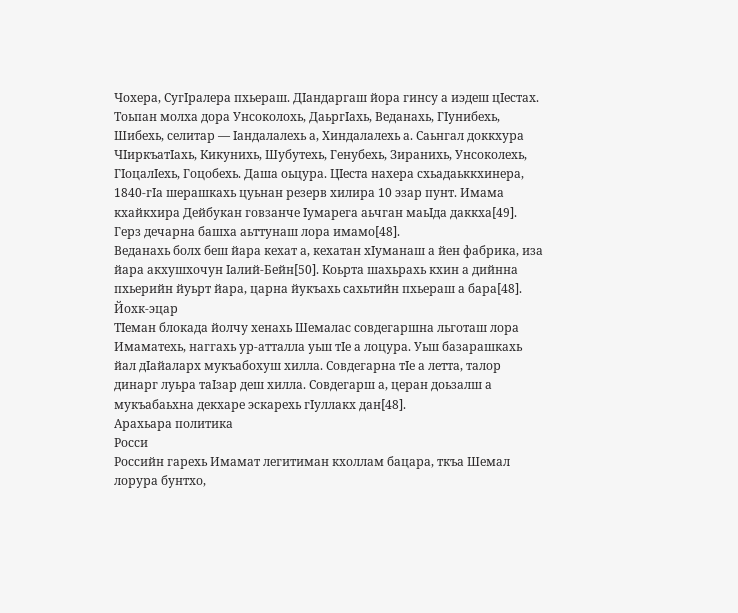Чохера, СугӀралера пхьераш. ДӀандаргаш йора гинсу а иэдеш цӀестах. Тоьпан молха дора Унсоколохь, ДаьргӀахь, Веданахь, ГӀунибехь, Шибехь, селитар — Ӏандалалехь а, Хиндалалехь а. Саьнгал доккхура ЧӀиркъатӀахь, Кикунихь, Шубутехь, Генубехь, Зиранихь, Унсоколехь, ГӀоцалӀехь, Гоцобехь. Даша оьцура. ЦӀеста нахера схьадаьккхинера, 1840-гӀа шерашкахь цуьнан резерв хилира 10 эзар пунт. Имама кхайкхира Дейбукан говзанче Ӏумарега аьчган маьӀда даккха[49]. Герз дечарна башха аьттунаш лора имамо[48].
Веданахь болх беш йара кехат а, кехатан хӀуманаш а йен фабрика, иза йара акхушхочун Ӏалий-Бейн[50]. Коьрта шахьрахь кхин а дийнна пхьерийн йуьрт йара, царна йукъахь сахьтийн пхьераш а бара[48].
Йохк-эцар
ТӀеман блокада йолчу хенахь Шемалас совдегаршна льготаш лора Имаматехь, наггахь ур-атталла уьш тӀе а лоцура. Уьш базарашкахь йал дӀайаларх мукъабохуш хилла. Совдегарна тӀе а летта, талор динарг луьра таӀзар деш хилла. Совдегарш а, церан доьзалш а мукъабаьхна декхаре эскарехь гӀуллакх дан[48].
Арахьара политика
Росси
Российн гарехь Имамат легитиман кхоллам бацара, ткъа Шемал лорура бунтхо,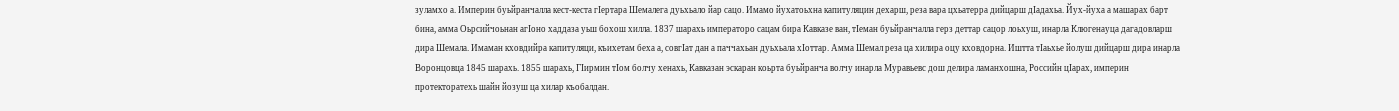зуламхо а. Империн буьйранчалла кест-кеста гӀертара Шемалега дуьхьало йар сацо. Имамо йухатоьхна капитуляцин дехарш, реза вара цхьатерра дийцарш дӀадахьа. Йух-йуха а машарах барт бина, амма Оьрсийчоьнан агӀоно хаддаза уьш бохош хилла. 1837 шарахь императоро сацам бира Кавказе ван, тӀеман буьйранчалла герз деттар сацор лоьхуш, инарла Клюгенауца дагадовларш дира Шемала. Имаман кховдийра капитуляци, къихетам беха а, совгӀат дан а паччахьан дуьхьала хӀоттар. Амма Шемал реза ца хилира оцу кховдорна. Иштта тӀаьхье йолуш дийцарш дира инарла Воронцовца 1845 шарахь. 1855 шарахь, ГӀирмин тӀом болчу хенахь, Кавказан эскаран коьрта буьйранча волчу инарла Муравьевс дош делира ламанхошна, Российн цӀарах, империн протекторатехь шайн йозуш ца хилар къобалдан.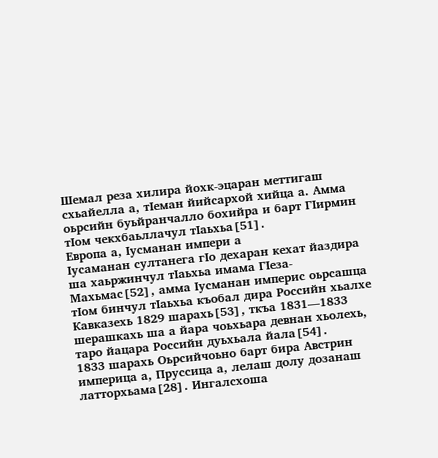Шемал реза хилира йохк-эцаран меттигаш схьайелла а, тӀеман йийсархой хийца а. Амма оьрсийн буьйранчалло бохийра и барт ГӀирмин тӀом чекхбаьллачул тӀаьхьа[51].
Европа а, Ӏусманан импери а
Ӏусаманан султанега гӀо дехаран кехат йаздира ша хаьржинчул тӀаьхьа имама ГӀеза-Махьмас[52], амма Ӏусманан империс оьрсашца тӀом бинчул тӀаьхьа къобал дира Российн хьалхе Кавказехь 1829 шарахь[53], ткъа 1831—1833 шерашкахь ша а йара чоьхьара девнан хьолехь, таро йацара Российн дуьхьала йала[54].
1833 шарахь Оьрсийчоьно барт бира Австрин империца а, Пруссица а, лелаш долу дозанаш латторхьама[28]. Ингалсхоша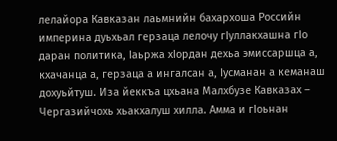лелайора Кавказан лаьмнийн бахархоша Российн империна дуьхьал герзаца лелочу гӀуллакхашна гӀо даран политика, Ӏаьржа хӀордан дехьа эмиссаршца а, кхачанца а, герзаца а ингалсан а, Ӏусманан а кеманаш дохуьйтуш. Иза йеккъа цхьана Малхбузе Кавказах – Чергазийчохь хьакхалуш хилла. Амма и гӀоьнан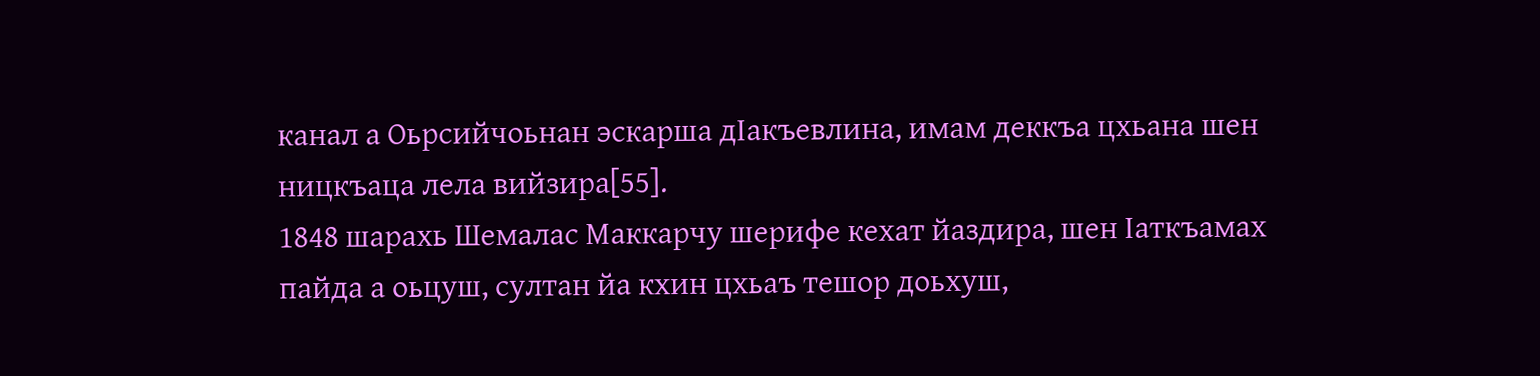канал а Оьрсийчоьнан эскарша дӀакъевлина, имам деккъа цхьана шен ницкъаца лела вийзира[55].
1848 шарахь Шемалас Маккарчу шерифе кехат йаздира, шен Ӏаткъамах пайда а оьцуш, султан йа кхин цхьаъ тешор доьхуш,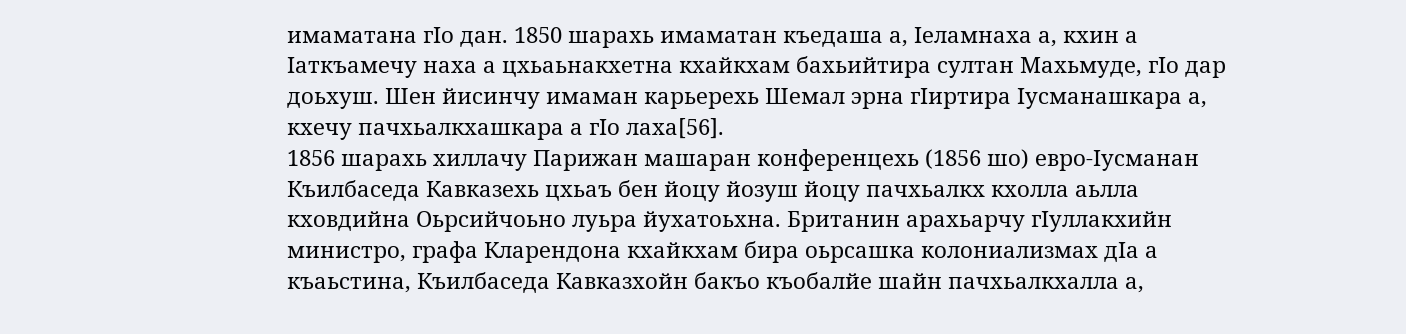имаматана гӀо дан. 1850 шарахь имаматан къедаша а, Ӏеламнаха а, кхин а Ӏаткъамечу наха а цхьаьнакхетна кхайкхам бахьийтира султан Махьмуде, гӀо дар доьхуш. Шен йисинчу имаман карьерехь Шемал эрна гӀиртира Ӏусманашкара а, кхечу пачхьалкхашкара а гӀо лаха[56].
1856 шарахь хиллачу Парижан машаран конференцехь (1856 шо) евро-Ӏусманан Къилбаседа Кавказехь цхьаъ бен йоцу йозуш йоцу пачхьалкх кхолла аьлла кховдийна Оьрсийчоьно луьра йухатоьхна. Британин арахьарчу гӀуллакхийн министро, графа Кларендона кхайкхам бира оьрсашка колониализмах дӀа а къаьстина, Къилбаседа Кавказхойн бакъо къобалйе шайн пачхьалкхалла а,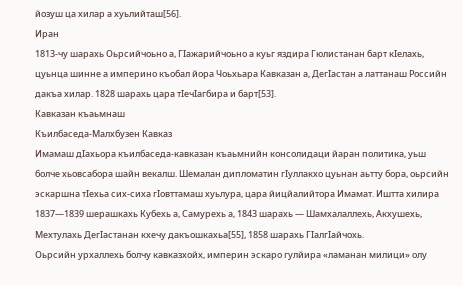йозуш ца хилар а хуьлийташ[56].
Иран
1813-чу шарахь Оьрсийчоьно а, ГӀажарийчоьно а куьг яздира Гюлистанан барт кӀелахь, цуьнца шинне а империно къобал йора Чоьхьара Кавказан а, ДегӀастан а латтанаш Российн дакъа хилар. 1828 шарахь цара тӀечӀагбира и барт[53].
Кавказан къаьмнаш
Къилбаседа-Малхбузен Кавказ
Имамаш дӀахьора къилбаседа-кавказан къаьмнийн консолидаци йаран политика, уьш болче хьовсабора шайн векалш. Шемалан дипломатин гӀуллакхо цуьнан аьтту бора, оьрсийн эскаршна тӀехьа сих-сиха гӀовттамаш хуьлура, цара йицйалийтора Имамат. Иштта хилира 1837—1839 шерашкахь Кубехь а, Самурехь а, 1843 шарахь — Шамхалаллехь, Акхушехь, Мехтулахь ДегӀастанан кхечу дакъошкахьа[55], 1858 шарахь ГӀалгӀайчохь.
Оьрсийн урхаллехь болчу кавказхойх, империн эскаро гулйира «ламанан милици» олу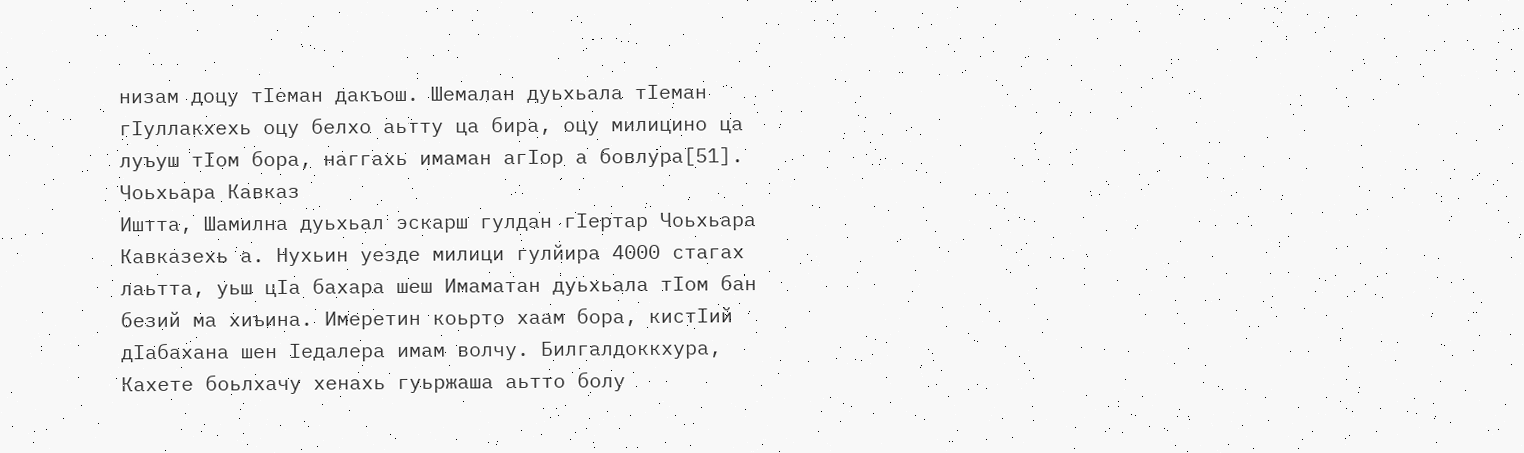низам доцу тӀеман дакъош. Шемалан дуьхьала тӀеман гӀуллакхехь оцу белхо аьтту ца бира, оцу милицино ца луъуш тӀом бора, наггахь имаман агӀор а бовлура[51].
Чоьхьара Кавказ
Иштта, Шамилна дуьхьал эскарш гулдан гӀертар Чоьхьара Кавказехь а. Нухьин уезде милици гулйира 4000 стагах лаьтта, уьш цӀа бахара шеш Имаматан дуьхьала тӀом бан безий ма хиъина. Имеретин коьрто хаам бора, кистӀий дӀабахана шен Ӏедалера имам волчу. Билгалдоккхура, Кахете боьлхачу хенахь гуьржаша аьтто болу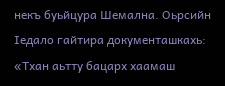некъ буьйцура Шемална. Оьрсийн Ӏедало гайтира документашкахь: «Тхан аьтту бацарх хаамаш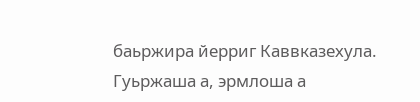баьржира йерриг Каввказехула. Гуьржаша а, эрмлоша а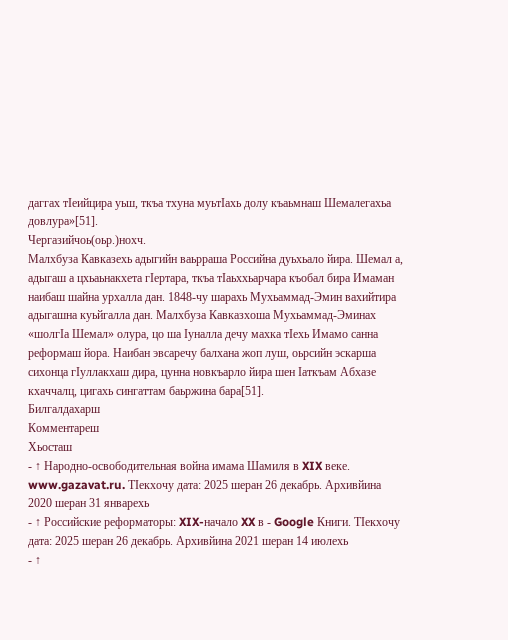даггах тӀеийцира уьш, ткъа тхуна муьтӀахь долу къаьмнаш Шемалегахьа довлура»[51].
Чергазийчоь(оьр.)нохч.
Малхбуза Кавказехь адыгийн ваьрраша Российна дуьхьало йира. Шемал а, адыгаш а цхьаьнакхета гӀертара, ткъа тӀаьххьарчара къобал бира Имаман наибаш шайна урхалла дан. 1848-чу шарахь Мухьаммад-Эмин вахийтира адыгашна куьйгалла дан. Малхбуза Кавказхоша Мухьаммад-Эминах «шолгӀа Шемал» олура, цо ша Ӏуналла дечу махка тӀехь Имамо санна реформаш йора. Наибан эвсаречу балхана жоп луш, оьрсийн эскарша сихонца гӀуллакхаш дира, цунна новкъарло йира шен Ӏаткъам Абхазе кхаччалц, цигахь сингаттам баьржина бара[51].
Билгалдахарш
Комментареш
Хьосташ
- ↑ Народно-освободительная война имама Шамиля в XIX веке. www.gazavat.ru. ТӀекхочу дата: 2025 шеран 26 декабрь. Архивйина 2020 шеран 31 январехь
- ↑ Российские реформаторы: XIX-начало XX в - Google Книги. ТӀекхочу дата: 2025 шеран 26 декабрь. Архивйина 2021 шеран 14 июлехь
- ↑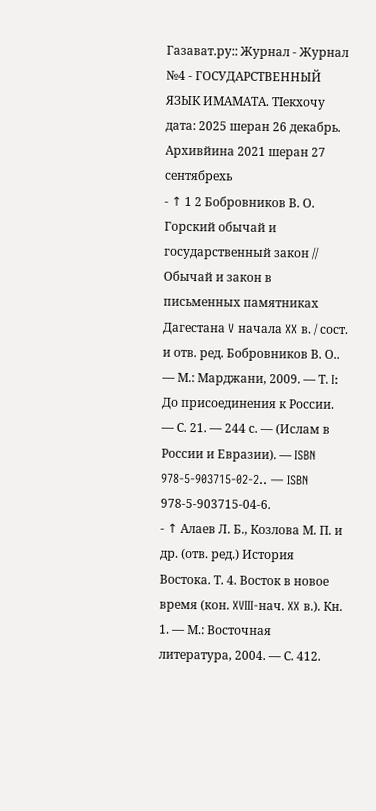Газават.ру:: Журнал - Журнал №4 - ГОСУДАРСТВЕННЫЙ ЯЗЫК ИМАМАТА. ТӀекхочу дата: 2025 шеран 26 декабрь. Архивйина 2021 шеран 27 сентябрехь
- ↑ 1 2 Бобровников В. О. Горский обычай и государственный закон // Обычай и закон в письменных памятниках Дагестана V начала XX в. / сост. и отв. ред. Бобровников В. О.. — М.: Марджани, 2009. — Т. I: До присоединения к России. — С. 21. — 244 с. — (Ислам в России и Евразии). — ISBN 978-5-903715-02-2.. — ISBN 978-5-903715-04-6.
- ↑ Алаев Л. Б., Козлова М. П. и др. (отв. ред.) История Востока. Т. 4. Восток в новое время (кон. XVIII-нач. XX в.). Кн. 1. — М.: Восточная литература, 2004. — С. 412.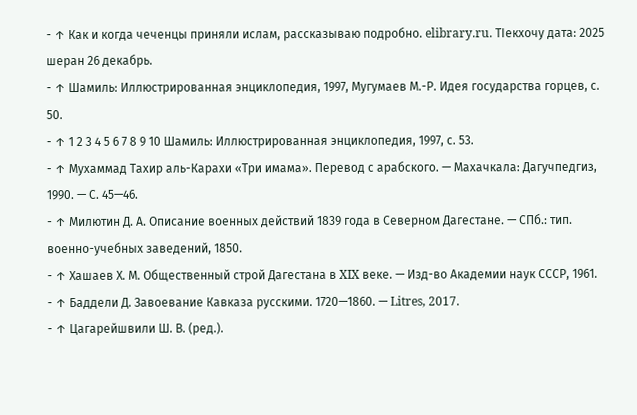- ↑ Как и когда чеченцы приняли ислам, рассказываю подробно. elibrary.ru. ТӀекхочу дата: 2025 шеран 26 декабрь.
- ↑ Шамиль: Иллюстрированная энциклопедия, 1997, Мугумаев М.-Р. Идея государства горцев, с. 50.
- ↑ 1 2 3 4 5 6 7 8 9 10 Шамиль: Иллюстрированная энциклопедия, 1997, с. 53.
- ↑ Мухаммад Тахир аль-Карахи «Три имама». Перевод с арабского. — Махачкала: Дагучпедгиз, 1990. — С. 45—46.
- ↑ Милютин Д. А. Описание военных действий 1839 года в Северном Дагестане. — СПб.: тип. военно-учебных заведений, 1850.
- ↑ Хашаев Х. М. Общественный строй Дагестана в XIX веке. — Изд-во Академии наук СССР, 1961.
- ↑ Баддели Д. Завоевание Кавказа русскими. 1720—1860. — Litres, 2017.
- ↑ Цагарейшвили Ш. В. (ред.).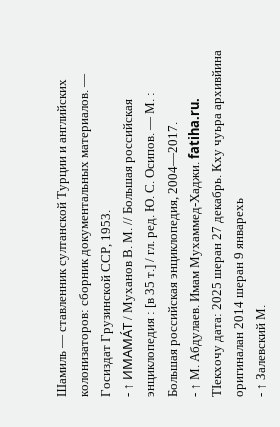Шамиль — ставленник султанской Турции и английских колонизаторов: сборник документальных материалов. — Госиздат Грузинской ССР, 1953.
- ↑ ИМАМА́Т / Муханов В. М. // Большая российская энциклопедия : [в 35 т.] / гл. ред. Ю. С. Осипов. — М. : Большая российская энциклопедия, 2004—2017.
- ↑ М. Абдулаев. Имам Мухаммед-Хаджи. fatiha.ru. ТӀекхочу дата: 2025 шеран 27 декабрь. Кху чуьра архивйина оригиналан 2014 шеран 9 январехь
- ↑ Залевский М.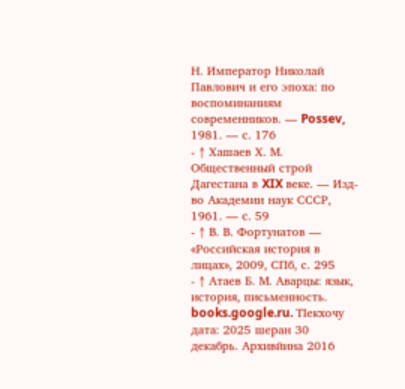Н. Император Николай Павлович и его эпоха: по воспоминаниям современников. — Possev, 1981. — с. 176
- ↑ Хашаев Х. М. Общественный строй Дагестана в XIX веке. — Изд-во Академии наук СССР, 1961. — с. 59
- ↑ В. В. Фортунатов — «Российская история в лицах», 2009, СПб, с. 295
- ↑ Атаев Б. М. Аварцы: язык, история, письменность. books.google.ru. ТӀекхочу дата: 2025 шеран 30 декабрь. Архивйина 2016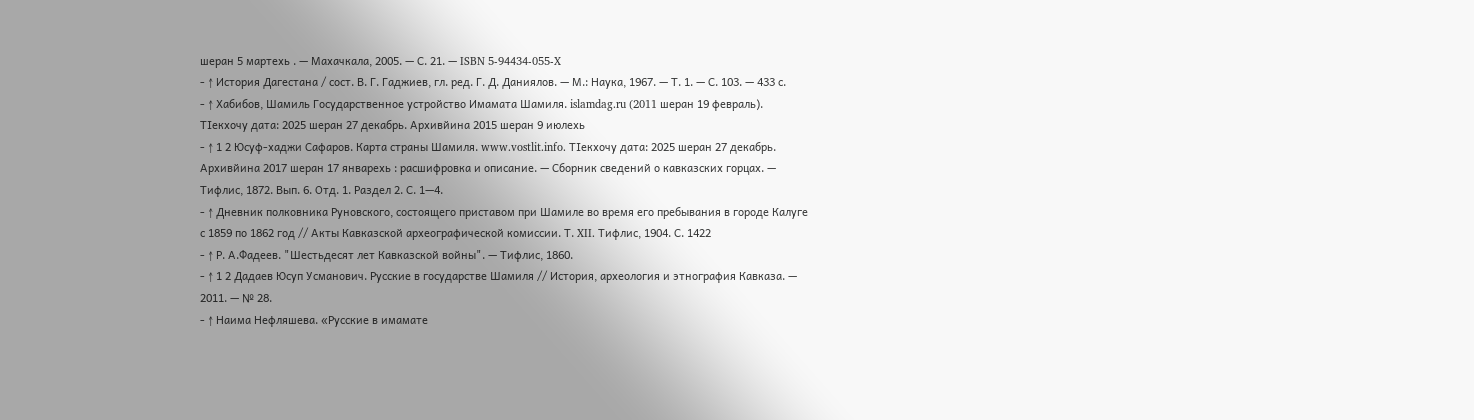шеран 5 мартехь . — Махачкала, 2005. — С. 21. — ISBN 5-94434-055-X
- ↑ История Дагестана / сост. В. Г. Гаджиев, гл. ред. Г. Д. Даниялов. — М.: Наука, 1967. — Т. 1. — С. 103. — 433 с.
- ↑ Хабибов, Шамиль Государственное устройство Имамата Шамиля. islamdag.ru (2011 шеран 19 февраль). ТӀекхочу дата: 2025 шеран 27 декабрь. Архивйина 2015 шеран 9 июлехь
- ↑ 1 2 Юсуф-хаджи Сафаров. Карта страны Шамиля. www.vostlit.info. ТӀекхочу дата: 2025 шеран 27 декабрь. Архивйина 2017 шеран 17 январехь : расшифровка и описание. — Сборник сведений о кавказских горцах. — Тифлис, 1872. Вып. 6. Отд. 1. Раздел 2. С. 1—4.
- ↑ Дневник полковника Руновского, состоящего приставом при Шамиле во время его пребывания в городе Калуге с 1859 по 1862 год // Акты Кавказской археографической комиссии. Т. XII. Тифлис, 1904. С. 1422
- ↑ Р. А.Фадеев. "Шестьдесят лет Кавказской войны". — Тифлис, 1860.
- ↑ 1 2 Дадаев Юсуп Усманович. Русские в государстве Шамиля // История, археология и этнография Кавказа. — 2011. — № 28.
- ↑ Наима Нефляшева. «Русские в имамате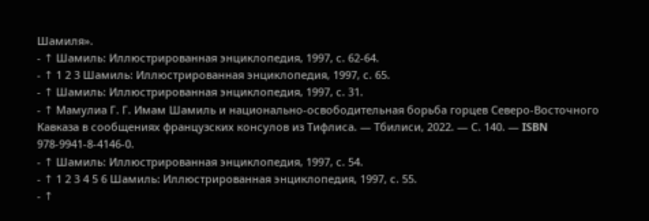Шамиля».
- ↑ Шамиль: Иллюстрированная энциклопедия, 1997, с. 62-64.
- ↑ 1 2 3 Шамиль: Иллюстрированная энциклопедия, 1997, с. 65.
- ↑ Шамиль: Иллюстрированная энциклопедия, 1997, с. 31.
- ↑ Мамулиа Г. Г. Имам Шамиль и национально-освободительная борьба горцев Северо-Восточного Кавказа в сообщениях французских консулов из Тифлиса. — Тбилиси, 2022. — С. 140. — ISBN 978-9941-8-4146-0.
- ↑ Шамиль: Иллюстрированная энциклопедия, 1997, с. 54.
- ↑ 1 2 3 4 5 6 Шамиль: Иллюстрированная энциклопедия, 1997, с. 55.
- ↑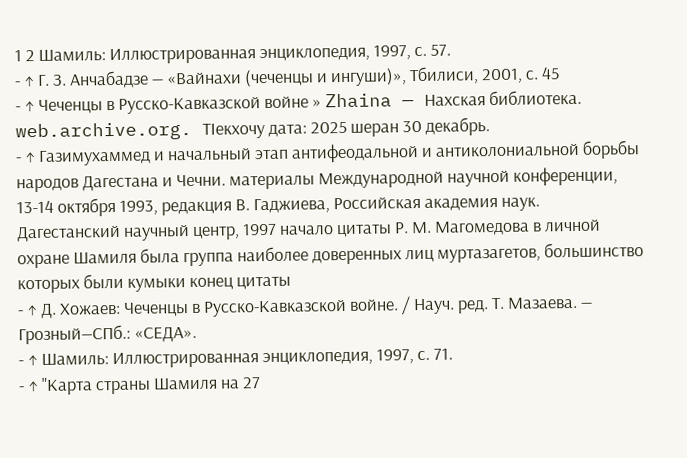1 2 Шамиль: Иллюстрированная энциклопедия, 1997, с. 57.
- ↑ Г. З. Анчабадзе — «Вайнахи (чеченцы и ингуши)», Тбилиси, 2001, с. 45
- ↑ Чеченцы в Русско-Кавказской войне » Zhaina — Нахская библиотека. web.archive.org. ТӀекхочу дата: 2025 шеран 30 декабрь.
- ↑ Газимухаммед и начальный этап антифеодальной и антиколониальной борьбы народов Дагестана и Чечни. материалы Международной научной конференции, 13-14 октября 1993, редакция В. Гаджиева, Российская академия наук. Дагестанский научный центр, 1997 начало цитаты Р. М. Магомедова в личной охране Шамиля была группа наиболее доверенных лиц муртазагетов, большинство которых были кумыки конец цитаты
- ↑ Д. Хожаев: Чеченцы в Русско-Кавказской войне. / Науч. ред. Т. Мазаева. — Грозный—СПб.: «СЕДА».
- ↑ Шамиль: Иллюстрированная энциклопедия, 1997, с. 71.
- ↑ "Карта страны Шамиля на 27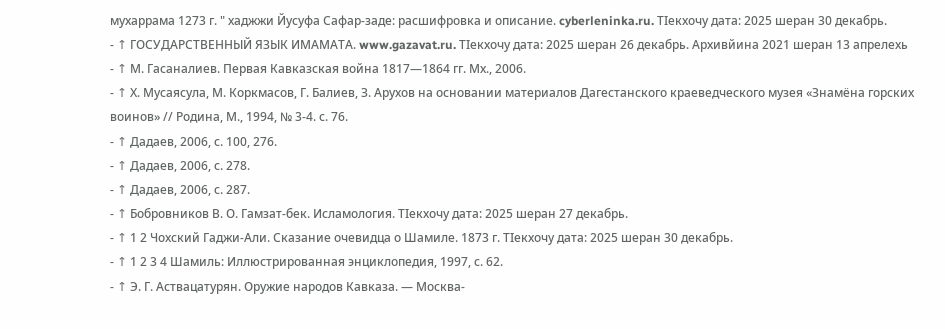мухаррама 1273 г. " хаджжи Йусуфа Сафар-заде: расшифровка и описание. cyberleninka.ru. ТӀекхочу дата: 2025 шеран 30 декабрь.
- ↑ ГОСУДАРСТВЕННЫЙ ЯЗЫК ИМАМАТА. www.gazavat.ru. ТӀекхочу дата: 2025 шеран 26 декабрь. Архивйина 2021 шеран 13 апрелехь
- ↑ М. Гасаналиев. Первая Кавказская война 1817—1864 гг. Мх., 2006.
- ↑ Х. Мусаясула, М. Коркмасов, Г. Балиев, З. Арухов на основании материалов Дагестанского краеведческого музея «Знамёна горских воинов» // Родина, М., 1994, № 3-4. с. 76.
- ↑ Дадаев, 2006, с. 100, 276.
- ↑ Дадаев, 2006, с. 278.
- ↑ Дадаев, 2006, с. 287.
- ↑ Бобровников В. О. Гамзат-бек. Исламология. ТӀекхочу дата: 2025 шеран 27 декабрь.
- ↑ 1 2 Чохский Гаджи-Али. Сказание очевидца о Шамиле. 1873 г. ТӀекхочу дата: 2025 шеран 30 декабрь.
- ↑ 1 2 3 4 Шамиль: Иллюстрированная энциклопедия, 1997, с. 62.
- ↑ Э. Г. Аствацатурян. Оружие народов Кавказа. — Москва-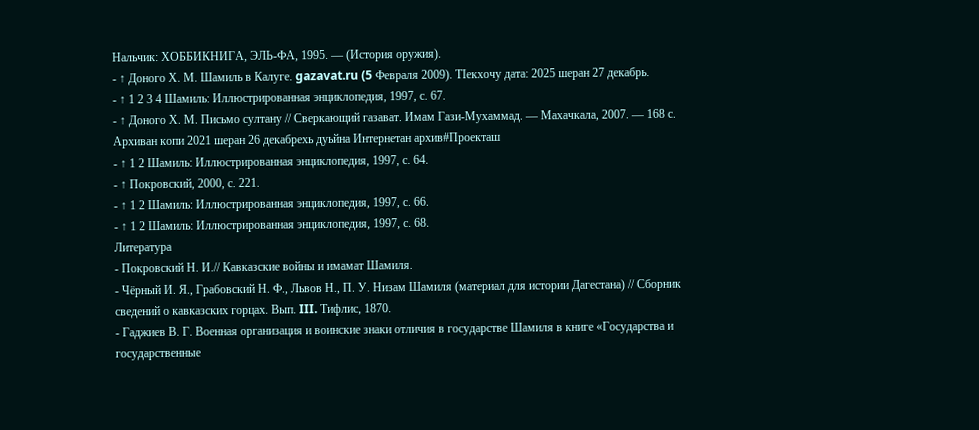Нальчик: ХОББИКНИГА, ЭЛЬ-ФА, 1995. — (История оружия).
- ↑ Доного Х. М. Шамиль в Калуге. gazavat.ru (5 Февраля 2009). ТӀекхочу дата: 2025 шеран 27 декабрь.
- ↑ 1 2 3 4 Шамиль: Иллюстрированная энциклопедия, 1997, с. 67.
- ↑ Доного Х. М. Письмо султану // Сверкающий газават. Имам Гази-Мухаммад. — Махачкала, 2007. — 168 с. Архиван копи 2021 шеран 26 декабрехь дуьйна Интернетан архив#Проекташ
- ↑ 1 2 Шамиль: Иллюстрированная энциклопедия, 1997, с. 64.
- ↑ Покровский, 2000, с. 221.
- ↑ 1 2 Шамиль: Иллюстрированная энциклопедия, 1997, с. 66.
- ↑ 1 2 Шамиль: Иллюстрированная энциклопедия, 1997, с. 68.
Литература
- Покровский Н. И.// Кавказские войны и имамат Шамиля.
- Чёрный И. Я., Грабовский Н. Ф., Львов Н., П. У. Низам Шамиля (материал для истории Дагестана) // Сборник сведений о кавказских горцах. Вып. III. Тифлис, 1870.
- Гаджиев В. Г. Военная организация и воинские знаки отличия в государстве Шамиля в книге «Государства и государственные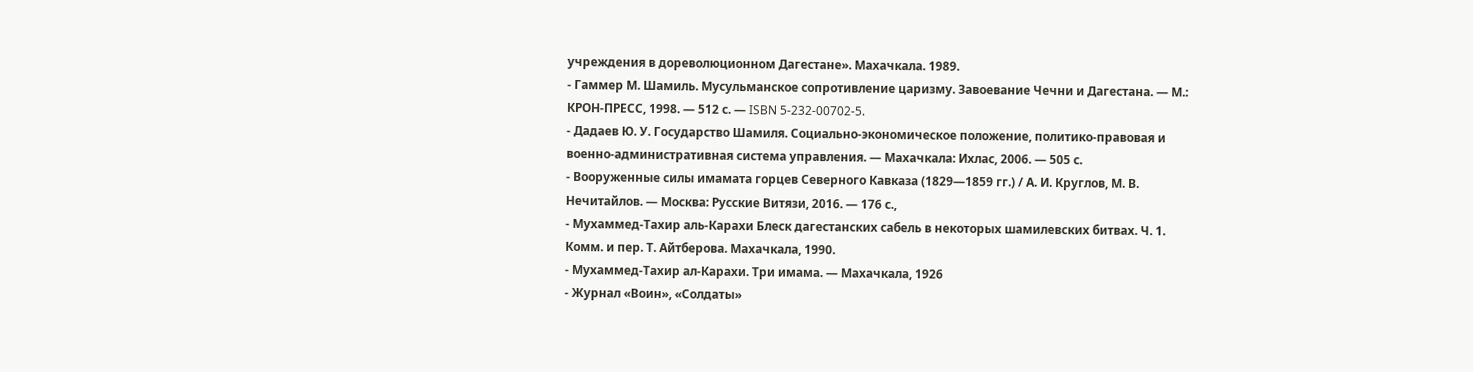учреждения в дореволюционном Дагестане». Махачкала. 1989.
- Гаммер М. Шамиль. Мусульманское сопротивление царизму. Завоевание Чечни и Дагестана. — М.: КРОН-ПРЕСС, 1998. — 512 с. — ISBN 5-232-00702-5.
- Дадаев Ю. У. Государство Шамиля. Социально-экономическое положение, политико-правовая и военно-административная система управления. — Махачкала: Ихлас, 2006. — 505 с.
- Вооруженные силы имамата горцев Северного Кавказа (1829—1859 гг.) / А. И. Круглов, М. В. Нечитайлов. — Москва: Русские Витязи, 2016. — 176 с.,
- Мухаммед-Тахир аль-Карахи Блеск дагестанских сабель в некоторых шамилевских битвах. Ч. 1. Комм. и пер. Т. Айтберова. Махачкала, 1990.
- Мухаммед-Тахир ал-Карахи. Три имама. — Махачкала, 1926
- Журнал «Воин», «Солдаты»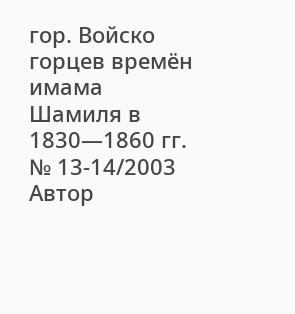гор. Войско горцев времён имама Шамиля в 1830—1860 гг. № 13-14/2003 Автор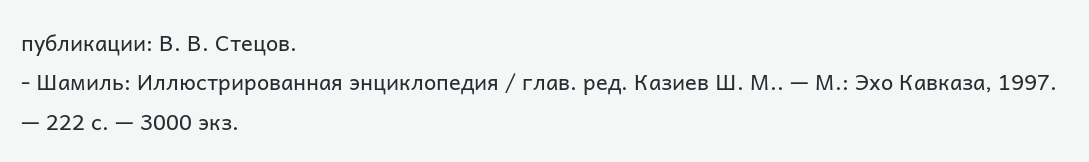публикации: В. В. Стецов.
- Шамиль: Иллюстрированная энциклопедия / глав. ред. Казиев Ш. М.. — М.: Эхо Кавказа, 1997. — 222 с. — 3000 экз.